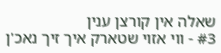שאלה אין קורצן ענין
#3 - ווי אזוי שטארק איך זיך נאכ'ן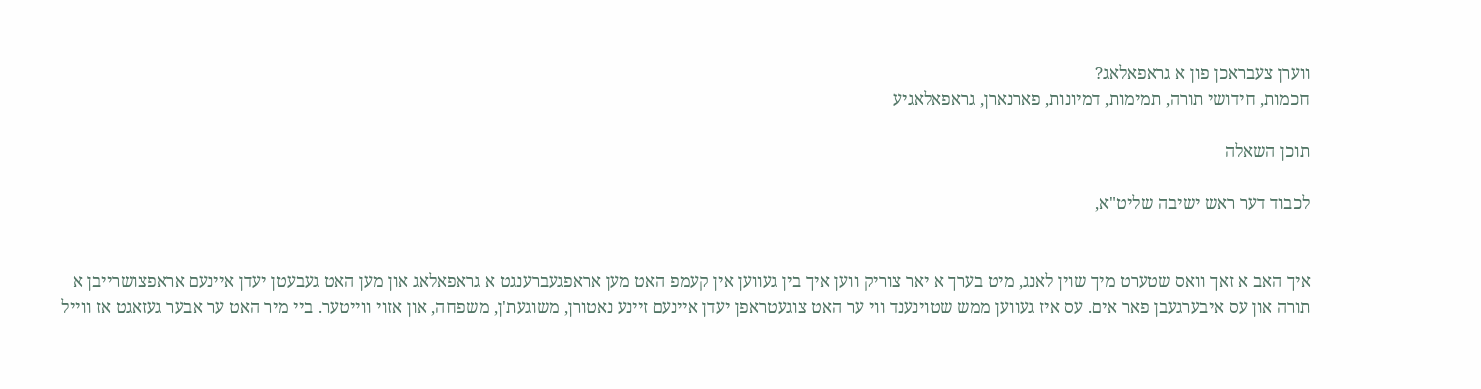ווערן צעבראכן פון א גראפאלאג?
חכמות, חידושי תורה, תמימות, דמיונות, פארנארן, גראפאלאגיע

תוכן השאלה

לכבוד דער ראש ישיבה שליט"א,


איך האב א זאך וואס שטערט מיך שוין לאנג, מיט בערך א יאר צוריק ווען איך בין געווען אין קעמפ האט מען אראפגעברענגט א גראפאלאג און מען האט געבעטן יעדן איינעם אראפצושרייבן א תורה און עס איבערגעבן פאר אים. עס איז געווען ממש שטוינענד ווי ער האט צוגעטראפן יעדן איינעם זיינע נאטורן, משוגעת'ן, משפחה, און אזוי ווייטער. ביי מיר האט ער אבער געזאגט אז ווייל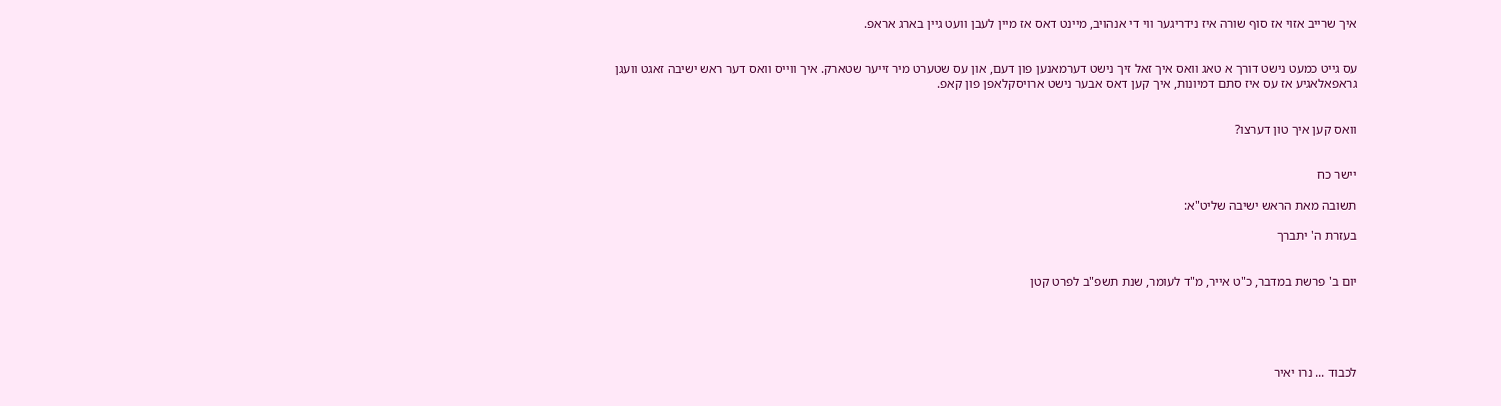איך שרייב אזוי אז סוף שורה איז נידריגער ווי די אנהויב, מיינט דאס אז מיין לעבן וועט גיין בארג אראפ.


עס גייט כמעט נישט דורך א טאג וואס איך זאל זיך נישט דערמאנען פון דעם, און עס שטערט מיר זייער שטארק. איך ווייס וואס דער ראש ישיבה זאגט וועגן גראפאלאגיע אז עס איז סתם דמיונות, איך קען דאס אבער נישט ארויסקלאפן פון קאפ.


וואס קען איך טון דערצו?


יישר כח

תשובה מאת הראש ישיבה שליט"א:

בעזרת ה' יתברך


יום ב' פרשת במדבר, כ"ט אייר, מ"ד לעומר, שנת תשפ"ב לפרט קטן





לכבוד ... נרו יאיר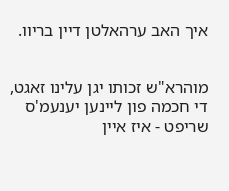איך האב ערהאלטן דיין בריוו.


מוהרא"ש זכותו יגן עלינו זאגט, די חכמה פון ליינען יענעמ'ס שריפט - איז איין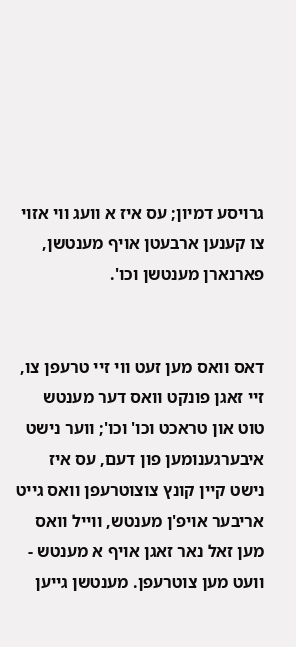גרויסע דמיון; עס איז א וועג ווי אזוי צו קענען ארבעטן אויף מענטשן, פארנארן מענטשן וכו'.


דאס וואס מען זעט ווי זיי טרעפן צו, זיי זאגן פונקט וואס דער מענטש טוט און טראכט וכו' וכו'; ווער נישט איבערגענומען פון דעם, עס איז נישט קיין קונץ צוצוטרעפן וואס גייט אריבער אויפ'ן מענטש, ווייל וואס מען זאל נאר זאגן אויף א מענטש - וועט מען צוטרעפן. מענטשן גייען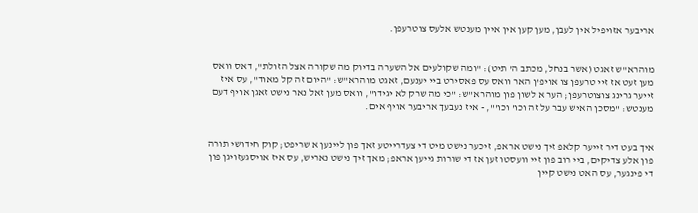אריבער אזויפיל אין לעבן, מען קען אין איין מענטש אלעס צוטרעפן.


מוהרא"ש זאגט (אשר בנחל, מכתב ה' תיט): "ומה שקולעים אל השערה בדיוק מה שקורה אצל הזולת", דאס וואס מען זעט אז זיי טרעפן צו אויפ'ן האר וואס עס פאסירט ביי יענעם, זאגט מוהרא"ש: "היום זה קל מאוד", עס איז זייער גרינג צוצוטרעפן; הער א לשון פון מוהרא"ש: "כי מה שרק לא יגידו", וואס מען זאל נאר נישט זאגן אויף דעם מענטש: "מסכן האיש עבר על זה וכו' וכו'", - איז נעבעך אריבער אויף אים.


איך בעט דיר זייער קלאפ זיך נישט אראפ, זיכער נישט מיט די צעדרייטע זאך פון ליינען א שריפט; קוק חידושי תורה פון אלע צדיקים, ביי רוב פון זיי וועסטו זען אז די שורות גייען אראפ; מאך זיך נישט נאריש, עס איז אויסגעזויגן פון די פינגער, עס האט נישט קיין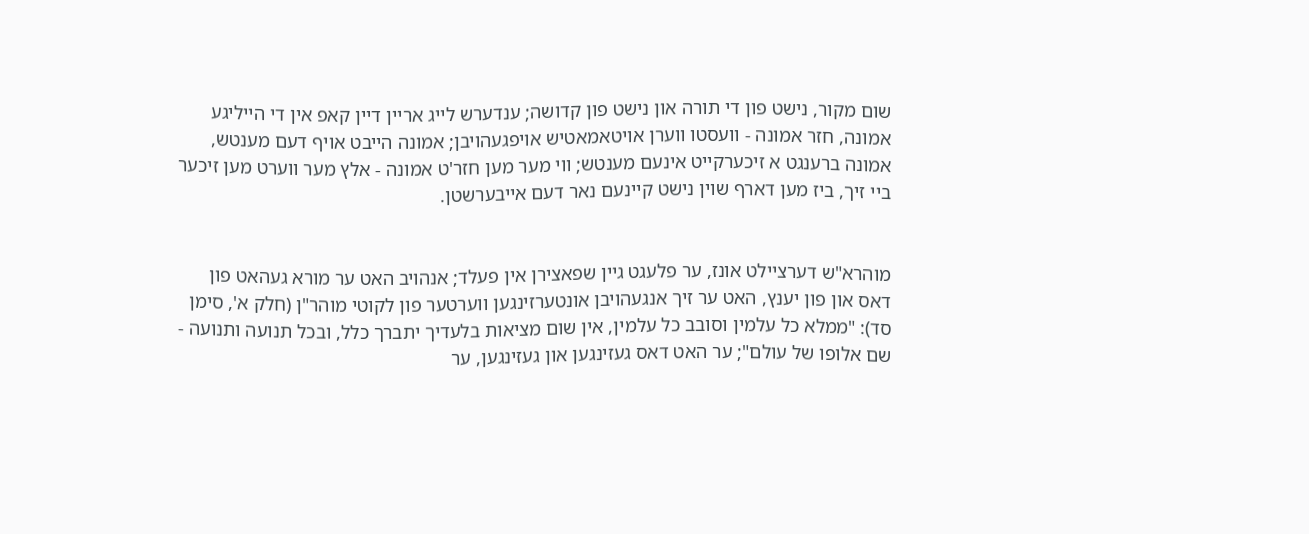שום מקור, נישט פון די תורה און נישט פון קדושה; ענדערש לייג אריין דיין קאפ אין די הייליגע אמונה, חזר אמונה - וועסטו ווערן אויטאמאטיש אויפגעהויבן; אמונה הייבט אויף דעם מענטש, אמונה ברענגט א זיכערקייט אינעם מענטש; ווי מער מען חזר'ט אמונה - אלץ מער ווערט מען זיכער ביי זיך, ביז מען דארף שוין נישט קיינעם נאר דעם אייבערשטן.


מוהרא"ש דערציילט אונז, ער פלעגט גיין שפאצירן אין פעלד; אנהויב האט ער מורא געהאט פון דאס און פון יענץ, האט ער זיך אנגעהויבן אונטערזינגען ווערטער פון לקוטי מוהר"ן (חלק א', סימן סד): "ממלא כל עלמין וסובב כל עלמין, אין שום מציאות בלעדיך יתברך כלל, ובכל תנועה ותנועה - שם אלופו של עולם"; ער האט דאס געזינגען און געזינגען, ער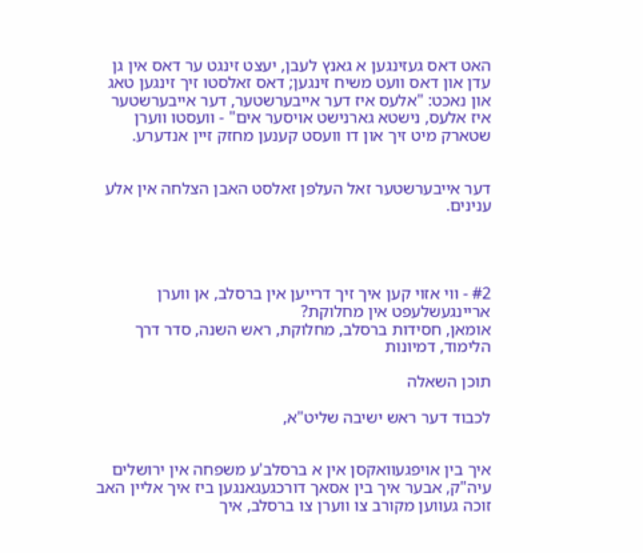האט דאס געזינגען א גאנץ לעבן, יעצט זינגט ער דאס אין גן עדן און דאס וועט משיח זינגען; דאס זאלסטו זיך זינגען טאג און נאכט: "אלעס איז דער אייבערשטער, דער אייבערשטער איז אלעס, נישטא גארנישט אויסער אים" - וועסטו ווערן שטארק מיט זיך און דו וועסט קענען מחזק זיין אנדערע.


דער אייבערשטער זאל העלפן זאלסט האבן הצלחה אין אלע ענינים.




#2 - ווי אזוי קען איך זיך דרייען אין ברסלב, אן ווערן אריינגעשלעפט אין מחלוקת?
אומאן, חסידות ברסלב, מחלוקת, ראש השנה, סדר דרך הלימוד, דמיונות

תוכן השאלה

לכבוד דער ראש ישיבה שליט"א,


איך בין אויפגעוואקסן אין א ברסלב'ע משפחה אין ירושלים עיה"ק, אבער איך בין אסאך דורכגעגאנגען ביז איך אליין האב זוכה געווען מקורב צו ווערן צו ברסלב, איך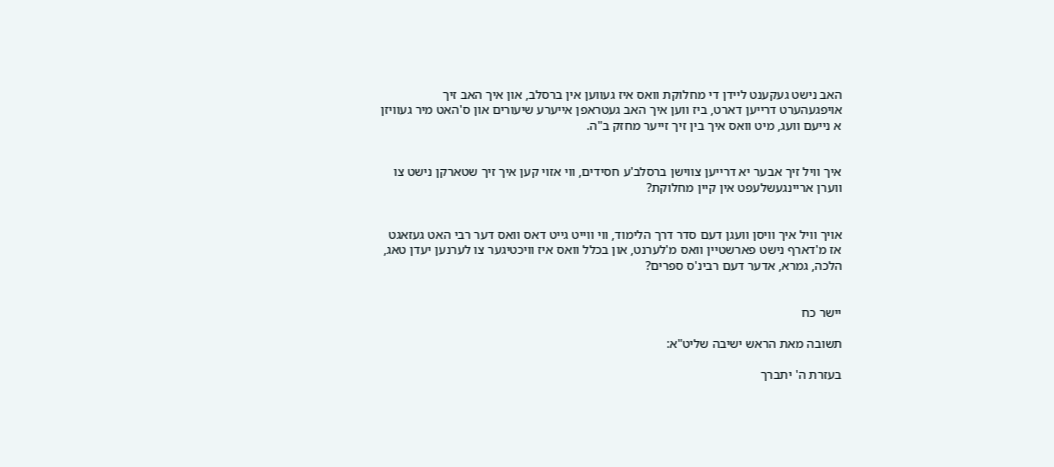האב נישט געקענט ליידן די מחלוקת וואס איז געווען אין ברסלב, און איך האב זיך אויפגעהערט דרייען דארט, ביז ווען איך האב געטראפן אייערע שיעורים און ס'האט מיר געוויזן א נייעם וועג, מיט וואס איך בין זיך זייער מחזק ב"ה.


איך וויל זיך אבער יא דרייען צווישן ברסלב'ע חסידים, ווי אזוי קען איך זיך שטארקן נישט צו ווערן אריינגעשלעפט אין קיין מחלוקת?


אויך וויל איך וויסן וועגן דעם סדר דרך הלימוד, ווי ווייט גייט דאס וואס דער רבי האט געזאגט אז מ'דארף נישט פארשטיין וואס מ'לערנט, און בכלל וואס איז וויכטיגער צו לערנען יעדן טאג, הלכה, גמרא, אדער דעם רבינ'ס ספרים?


יישר כח

תשובה מאת הראש ישיבה שליט"א:

בעזרת ה' יתברך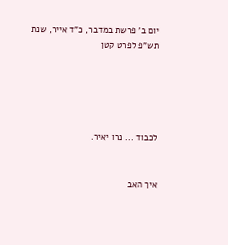יום ב' פרשת במדבר, כ"ד אייר, שנת תש"פ לפרט קטן





לכבוד ... נרו יאיר.


איך האב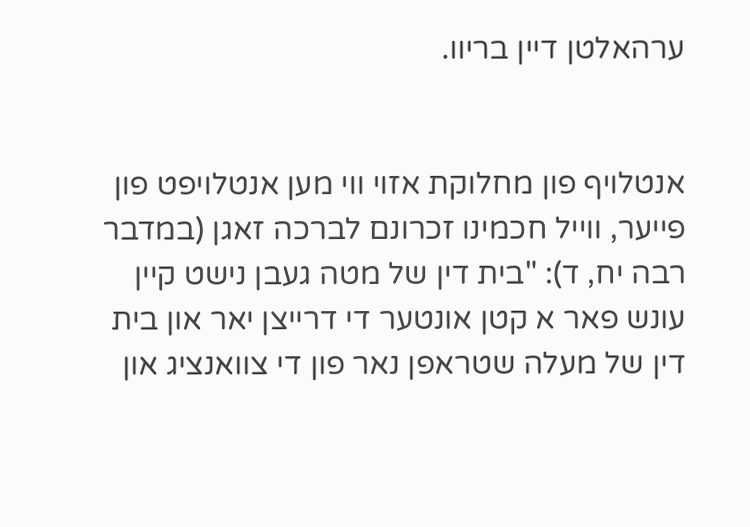ערהאלטן דיין בריוו.


אנטלויף פון מחלוקת אזוי ווי מען אנטלויפט פון פייער, ווייל חכמינו זכרונם לברכה זאגן (במדבר רבה יח, ד): "בית דין של מטה געבן נישט קיין עונש פאר א קטן אונטער די דרייצן יאר און בית דין של מעלה שטראפן נאר פון די צוואנציג און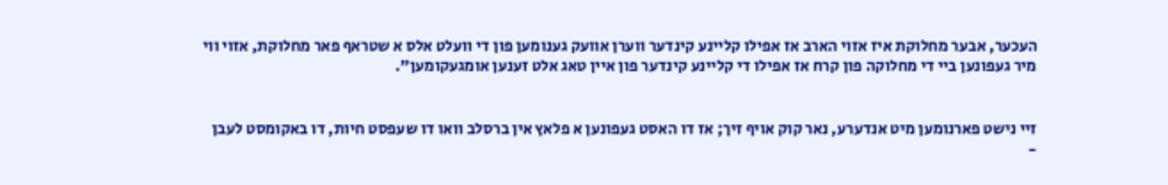העכער, אבער מחלוקת איז אזוי הארב אז אפילו קליינע קינדער ווערן אוועק גענומען פון די וועלט אלס א שטראף פאר מחלוקת, אזוי ווי מיר געפונען ביי די מחלוקה פון קרח אז אפילו די קליינע קינדער פון איין טאג אלט זענען אומגעקומען".


זיי נישט פארנומען מיט אנדערע, נאר קוק אויף זיך; אז דו האסט געפונען א פלאץ אין ברסלב וואו דו שעפסט חיות, דו באקומסט לעבן -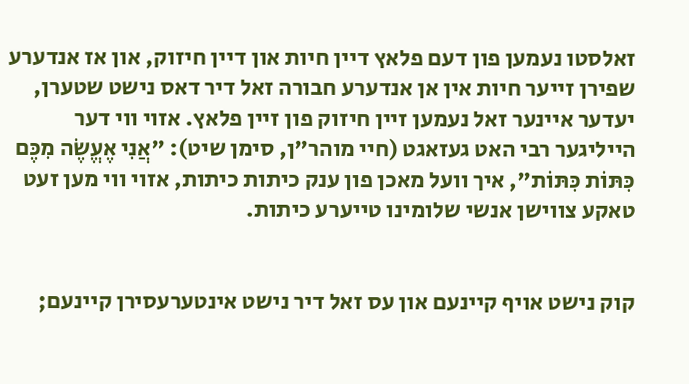זאלסטו נעמען פון דעם פלאץ דיין חיות און דיין חיזוק, און אז אנדערע שפירן זייער חיות אין אן אנדערע חבורה זאל דיר דאס נישט שטערן, יעדער איינער זאל נעמען זיין חיזוק פון זיין פלאץ. אזוי ווי דער הייליגער רבי האט געזאגט (חיי מוהר"ן, סימן שיט): "אֲנִי אֶעֱשֶׂה מִכֶּם כִּתּוֹת כִּתּוֹת", איך וועל מאכן פון ענק כיתות כיתות, אזוי ווי מען זעט טאקע צווישן אנשי שלומינו טייערע כיתות.


קוק נישט אויף קיינעם און עס זאל דיר נישט אינטערעסירן קיינעם;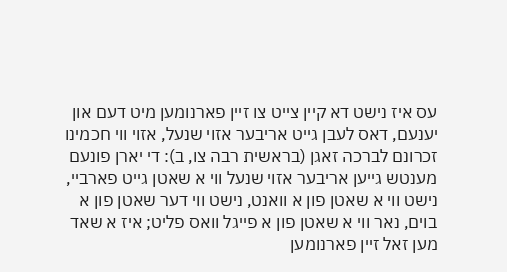עס איז נישט דא קיין צייט צו זיין פארנומען מיט דעם און יענעם, דאס לעבן גייט אריבער אזוי שנעל, אזוי ווי חכמינו זכרונם לברכה זאגן (בראשית רבה צו, ב): די יארן פונעם מענטש גייען אריבער אזוי שנעל ווי א שאטן גייט פארביי, נישט ווי א שאטן פון א וואנט, נישט ווי דער שאטן פון א בוים, נאר ווי א שאטן פון א פייגל וואס פליט; איז א שאד מען זאל זיין פארנומען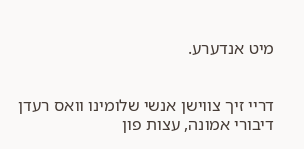מיט אנדערע.


דריי זיך צווישן אנשי שלומינו וואס רעדן דיבורי אמונה, עצות פון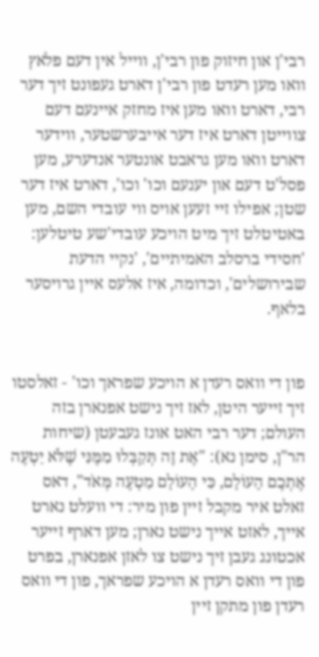רבי'ן און חיזוק פון רבי'ן, ווייל אין דעם פלאץ וואו מען רעדט פון רבי'ן דארט געפונט זיך דער רבי, דארט וואו מען איז מחזק איינעם דעם צווייטן דארט איז דער אייבערשטער, ווידער דארט וואו מען גראבט אונטער אנדערע, מען פסל'ט דעם און יענעם וכו' וכו', דארט איז דער שטן; אפילו זיי זעען אויס ווי עובדי השם, מען באטיטלט זיך מיט הויכע עובדי'שע טיטלען: 'חסידי ברסלב האמיתיים', 'נקיי הדעת שבירושלים', וכדומה, איז אלעס איין גרויסער בלאף.


פון די וואס רעדן א הויכע שפראך וכו' - זאלסטו זיך זייער היטן, לאז זיך נישט אפנארן בזה העולם; דער רבי האט אונז געבעטן (שיחות הר"ן, סימן נא): "אֶת זֶה תְּקַבְּלוּ מִמֶּנִּי שֶׁלֹּא יַטְעֶה אֶתְכֶם הָעוֹלָם, כִּי הָעוֹלָם מַטְעֶה מְּאֹד", דאס זאלט איר מקבל זיין פון מיר: די וועלט נארט אייך, לאזט אייך נישט נארן; מען דארף זייער אכטונג געבן זיך נישט צו לאזן אפנארן, בפרט פון די וואס רעדן א הויכע שפראך, פון די וואס רעדן פון מתקן זיין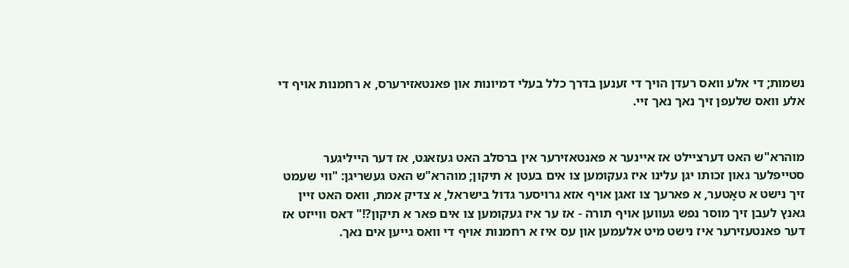נשמות; די אלע וואס רעדן הויך די זענען בדרך כלל בעלי דמיונות און פאנטאזירערס, א רחמנות אויף די אלע וואס שלעפן זיך נאך נאך זיי.


מוהרא"ש האט דערציילט אז איינער א פאנטאזירער אין ברסלב האט געזאגט, אז דער הייליגער סטייפלער גאון זכותו יגן עלינו איז געקומען צו אים בעטן א תיקון; מוהרא"ש האט געשריגן: "ווי שעמט זיך נישט א טאָטער, א פארעך צו זאגן אויף אזא גרויסער גדול בישראל, א צדיק אמת, וואס האט זיין גאנץ לעבן זיך מוסר נפש געווען אויף תורה - אז ער איז געקומען צו אים פאר א תיקון?!" דאס ווייזט אז דער פאנטעזירער איז נישט מיט אלעמען און עס איז א רחמנות אויף די וואס גייען אים נאך.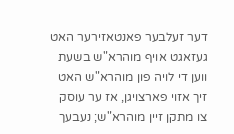דער זעלבער פאנטאזירער האט געזאגט אויף מוהרא"ש בשעת ווען די לויה פון מוהרא"ש האט זיך אזוי פארצויגן, אז ער עוסק צו מתקן זיין מוהרא"ש; נעבעך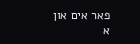פאר אים און א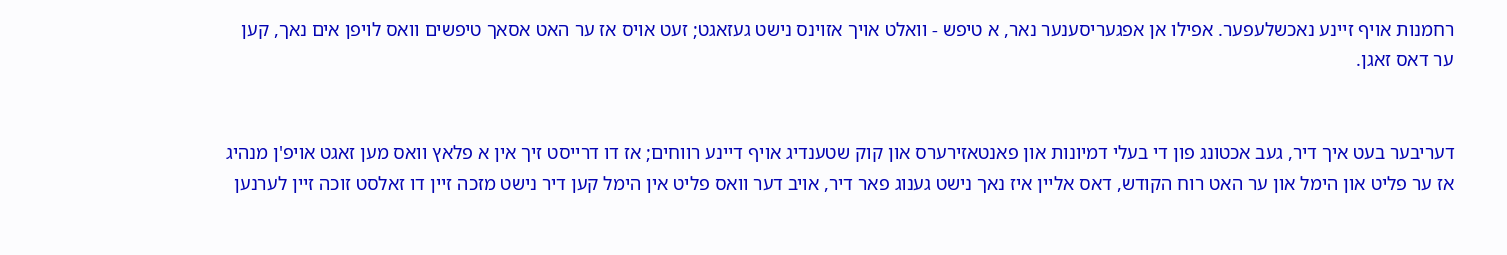רחמנות אויף זיינע נאכשלעפער. אפילו אן אפגעריסענער נאר, א טיפש - וואלט אויך אזוינס נישט געזאגט; זעט אויס אז ער האט אסאך טיפשים וואס לויפן אים נאך, קען ער דאס זאגן.


דעריבער בעט איך דיר, געב אכטונג פון די בעלי דמיונות און פאנטאזירערס און קוק שטענדיג אויף דיינע רווחים; אז דו דרייסט זיך אין א פלאץ וואס מען זאגט אויפ'ן מנהיג אז ער פליט און הימל און ער האט רוח הקודש, דאס אליין איז נאך נישט גענוג פאר דיר, אויב דער וואס פליט אין הימל קען דיר נישט מזכה זיין דו זאלסט זוכה זיין לערנען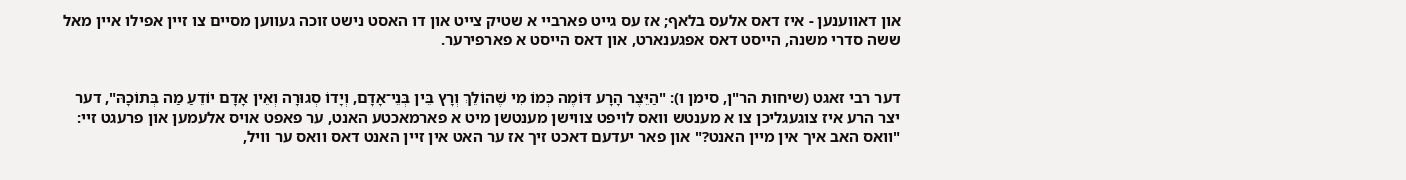און דאווענען - איז דאס אלעס בלאף; אז עס גייט פארביי א שטיק צייט און דו האסט נישט זוכה געווען מסיים צו זיין אפילו איין מאל ששה סדרי משנה, הייסט דאס אפגענארט, און דאס הייסט א פארפירער.


דער רבי זאגט (שיחות הר"ן, סימן ו): "הַיֵּצֶר הָרָע דּוֹמֶה כְּמוֹ מִי שֶׁהוֹלֵךְ וְרָץ בֵּין בְּנֵי־אָדָם, וְיָדוֹ סְגוּרָה וְאֵין אָדָם יוֹדֵעַ מַה בְּתוֹכָהּ", דער יצר הרע איז צוגעגליכן צו א מענטש וואס לויפט צווישן מענטשן מיט א פארמאכטע האנט, ער פאפט אויס אלעמען און פרעגט זיי: "וואס האב איך אין מיין האנט?" און פאר יעדעם דאכט זיך אז ער האט אין זיין האנט דאס וואס ער וויל,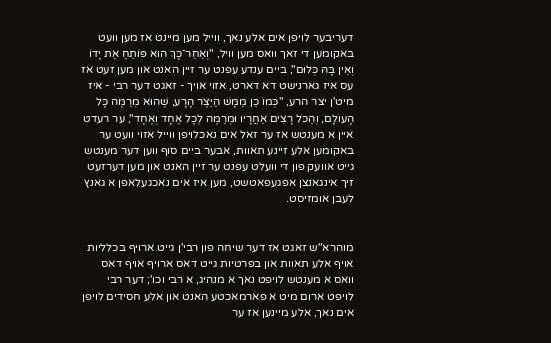דעריבער לויפן אים אלע נאך, ווייל מען מיינט אז מען וועט באקומען די זאך וואס מען וויל, "וְאַחַר־כָּךְ הוּא פּוֹתֵחַ אֶת יָדוֹ וְאֵין בָּהּ כְּלוּם", ביים ענדע עפנט ער זיין האנט און מען זעט אז עס איז גארנישט דא דארט, אזוי אויך - זאגט דער רבי - איז מיט'ן יצר הרע, "כְּמוֹ כֵן מַמָּשׁ הַיֵּצֶר הָרָע, שֶׁהוּא מְרַמֶּה כָּל הָעוֹלָם, וְהַכֹּל רָצִים אַחֲרָיו וּמְרַמֶּה לְכָל אֶחָד וְאֶחָד", ער רעדט איין א מענטש אז ער זאל אים נאכלויפן ווייל אזוי וועט ער באקומען אלע זיינע תאוות, אבער ביים סוף ווען דער מענטש גייט אוועק פון די וועלט עפנט ער זיין האנט און מען דערזעט זיך אינגאנצן אפגעפאטשט, מען איז אים נאכגעלאפן א גאנץ לעבן אומזיסט.


מוהרא"ש זאגט אז דער שיחה פון רבי'ן גייט ארויף בכלליות אויף אלע תאוות און בפרטיות גייט דאס ארויף אויף דאס וואס א מענטש לויפט נאך א מנהיג, א רבי וכו'; דער רבי לויפט ארום מיט א פארמאכטע האנט און אלע חסידים לויפן אים נאך, אלע מיינען אז ער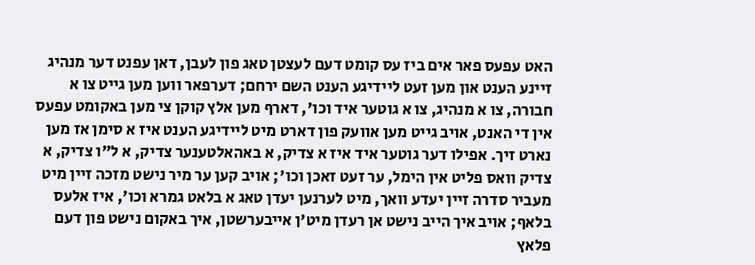האט עפעס פאר אים ביז עס קומט דעם לעצטן טאג פון לעבן, דאן עפנט דער מנהיג זיינע הענט און מען זעט ליידיגע הענט השם ירחם; דערפאר ווען מען גייט צו א חבורה, צו א מנהיג, צו א גוטער איד וכו', דארף מען אלץ קוקן צי מען באקומט עפעס אין די האנט, אויב גייט מען אוועק פון דארט מיט ליידיגע הענט איז א סימן אז מען נארט זיך. אפילו דער גוטער איד איז א צדיק, א באהאלטענער צדיק, א ל"ו צדיק, א צדיק וואס פליט אין הימל, ער זעט זאכן וכו'; אויב קען ער מיר נישט מזכה זיין מיט מעביר סדרה זיין יעדע וואך, מיט לערנען יעדן טאג א בלאט גמרא וכו', איז אלעס בלאף; אויב איך הייב נישט אן רעדן מיט'ן אייבערשטן, איך באקום נישט פון דעם פלאץ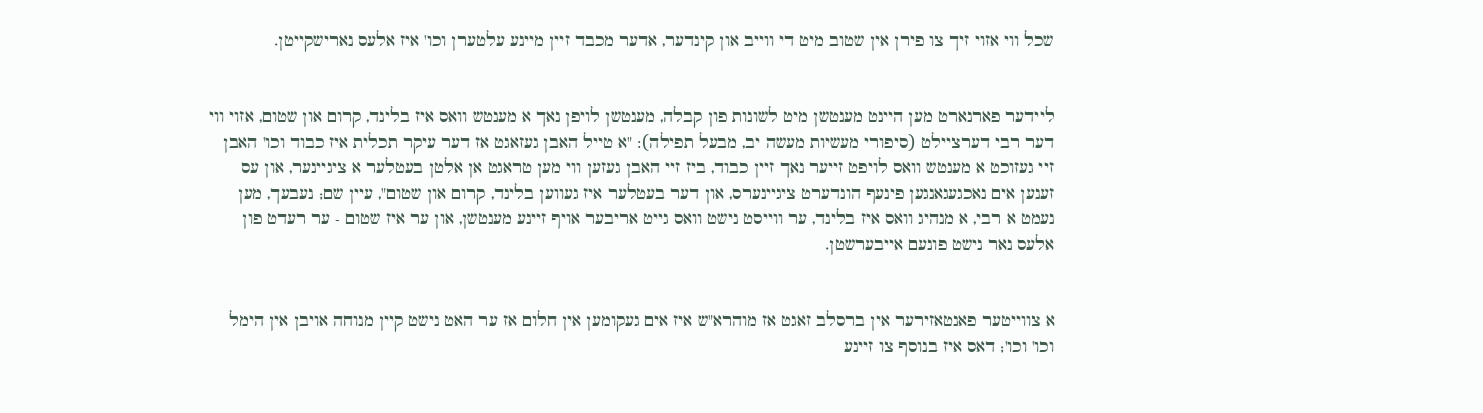שכל ווי אזוי זיך צו פירן אין שטוב מיט די ווייב און קינדער, אדער מכבד זיין מיינע עלטערן וכו' איז אלעס נארישקייטן.


ליידער פארנארט מען היינט מענטשן מיט לשונות פון קבלה, מענטשן לויפן נאך א מענטש וואס איז בלינד, קרום און שטום, אזוי ווי דער רבי דערציילט (סיפורי מעשיות מעשה יב, מבעל תפילה): "א טייל האבן געזאגט אז דער עיקר תכלית איז כבוד וכו' האבן זיי געזוכט א מענטש וואס לויפט זייער נאך זיין כבוד, ביז זיי האבן געזען ווי מען טראגט אן אלטן בעטלער א ציגיינער, און עס זענען אים נאכגעגאנגען פינעף הונדערט ציגיינערס, און דער בעטלער איז געווען בלינד, קרום און שטום", עיין שם; נעבעך, מען נעמט א רבי, א מנהיג וואס איז בלינד, ער ווייסט נישט וואס גייט אריבער אויף זיינע מענטשן, און ער איז שטום - ער רעדט פון אלעס נאר נישט פונעם אייבערשטן.


א צווייטער פאנטאזירער אין ברסלב זאגט אז מוהרא"ש איז אים געקומען אין חלום אז ער האט נישט קיין מנוחה אויבן אין הימל וכו' וכו'; דאס איז בנוסף צו זיינע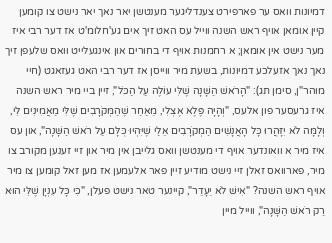דמיונות וואס ער פארפירט צענדליגער מענטשן יאר נאך יאר נישט צו קומען קיין אומאן אויף ראש השנה ווייל עס האט זיך אים גע'חלומ'ט אז דער רבי איז מער נישט אין אומאן; א רחמנות אויף די בחורים און אינגעלייט וואס שלעפן זיך נאך נאך אזעלכע דמיונות, בשעת מיר ווייסן אז דער רבי האט געזאגט (חיי מוהר"ן, סימן תג): "הָרֹאשׁ הַשָּׁנָה שֶׁלִּי עוֹלֶה עַל הַכֹּל", זיין ביי מיר ראש השנה איז גרעסער פון אלעס, "וְהָיָה פֶּלֶא אֶצְלִי, מֵאַחַר שֶׁהַמְּקֹרָבִים שֶׁלִּי מַאֲמִינִים לִי, וְלָמָּה לֹא יִזָּהֲרוּ כָּל הָאֲנָשִׁים הַמְקֹרָבִים אֵלַי שֶׁיִּהְיוּ כֻּלָּם עַל רֹאשׁ הַשָּׁנָה", און עס איז מיר א וואונדער אויף די מענטשן וואס גלייבן אין מיר און זיי זענען מקורב צו מיר, פארוואס זאלן זיי נישט מודיע זיין פאר אלעמען אז מען זאל קומען צו מיר אויף ראש השנה? "אִישׁ לֹא יֵעָדֵר", קיינער טאר נישט פעלן, "כִּי כָּל עִנְיָן שֶׁלִּי הוּא רַק רֹאשׁ הַשָּׁנָה", ווייל מיין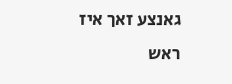גאנצע זאך איז ראש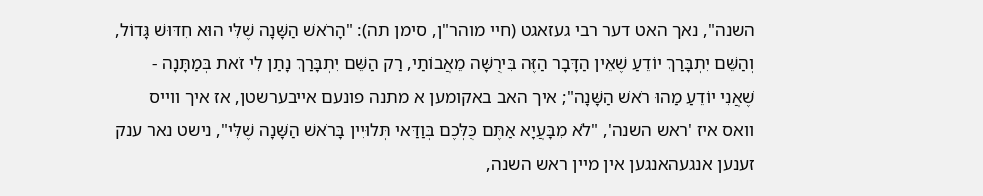השנה", נאך האט דער רבי געזאגט (חיי מוהר"ן, סימן תה): "הָרֹאשׁ הַשָּׁנָה שֶׁלִּי הוּא חִדּוּשׁ גָּדוֹל, וְהַשֵּׁם יִתְבָּרַךְ יוֹדֵעַ שֶׁאֵין הַדָּבָר הַזֶּה בִּירֻשָּׁה מֵאֲבוֹתַי, רַק הַשֵּׁם יִתְבָּרַךְ נָתַן לִי זֹאת בְּמַתָּנָה - שֶׁאֲנִי יוֹדֵעַ מַהוּ רֹאשׁ הַשָּׁנָה"; איך האב באקומען א מתנה פונעם אייבערשטן, אז איך ווייס וואס איז 'ראש השנה', "לֹא מִבָּעֲיָא אַתֶּם כֻּלְּכֶם בְּוַדַּאי תְּלוּיִין בָּרֹאשׁ הַשָּׁנָה שֶׁלִּי", נישט נאר ענק זענען אנגעהאנגען אין מיין ראש השנה,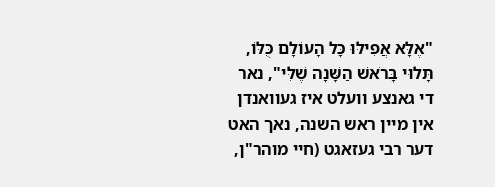"אֶלָּא אֲפִילּוּ כָּל הָעוֹלָם כֻּלּוֹ, תָּלוּי בָּרֹאשׁ הַשָּׁנָה שֶׁלִּי", נאר די גאנצע וועלט איז געוואנדן אין מיין ראש השנה, נאך האט דער רבי געזאגט (חיי מוהר"ן,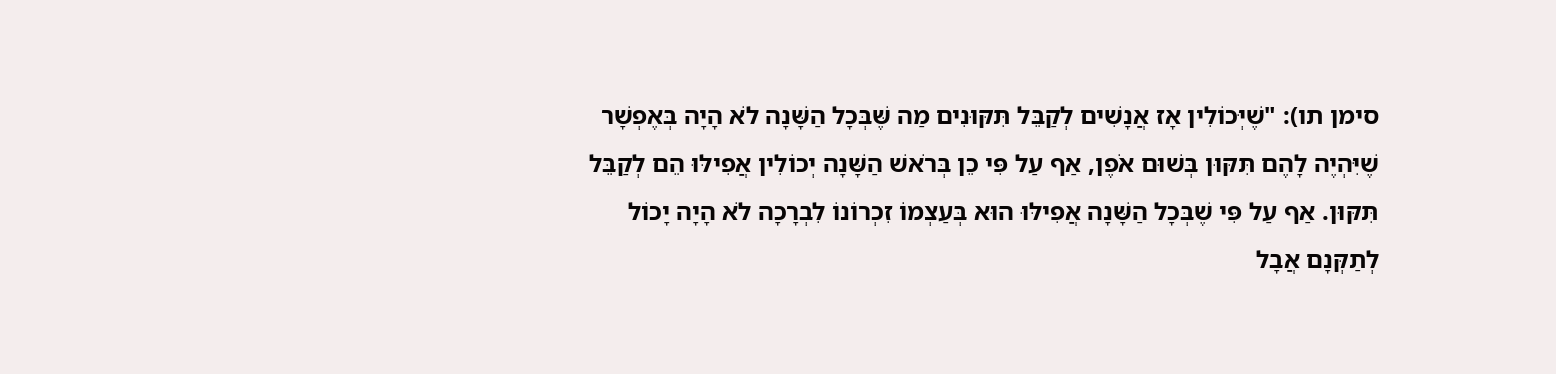סימן תו): "שֶׁיְּכוֹלִין אָז אֲנָשִׁים לְקַבֵּל תִּקּוּנִים מַה שֶּׁבְּכָל הַשָּׁנָה לֹא הָיָה בְּאֶפְשָׁר שֶׁיִּהְיֶה לָהֶם תִּקּוּן בְּשׁוּם אֹפֶן, אַף עַל פִּי כֵן בְּרֹאשׁ הַשָּׁנָה יְכוֹלִין אֲפִילּוּ הֵם לְקַבֵּל תִּקּוּן. אַף עַל פִּי שֶׁבְּכָל הַשָּׁנָה אֲפִילּוּ הוּא בְּעַצְמוֹ זִכְרוֹנוֹ לִבְרָכָה לֹא הָיָה יָכוֹל לְתַקְּנָם אֲבָל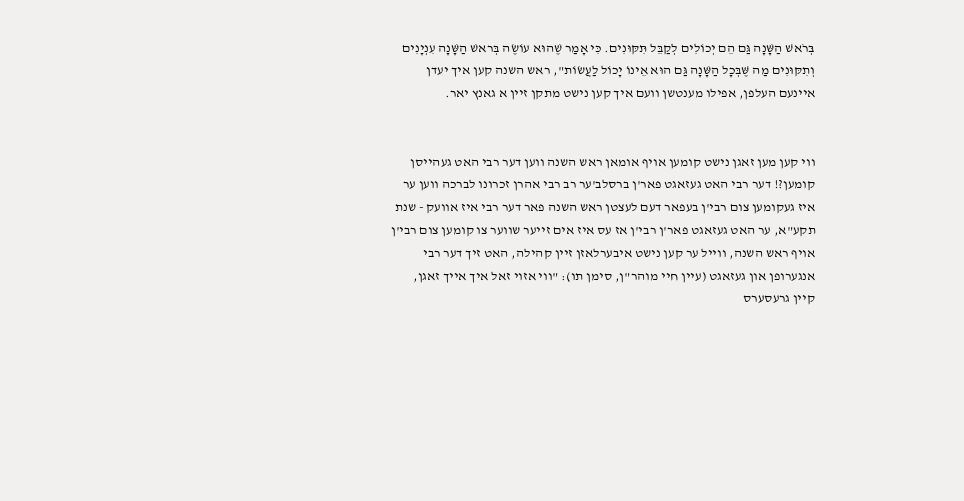בְּרֹאשׁ הַשָּׁנָה גַּם הֵם יְכוֹלִים לְקַבֵּל תִּקּוּנִים. כִּי אָמַר שֶׁהוּא עוֹשֶׂה בְּראשׁ הַשָּׁנָה עִנְיָנִים וְתִקּוּנִים מַה שֶּׁבְּכָל הַשָּׁנָה גַּם הוּא אֵינוֹ יָכוֹל לַעֲשׂוֹת", ראש השנה קען איך יעדן איינעם העלפן, אפילו מענטשן וועם איך קען נישט מתקן זיין א גאנץ יאר.


ווי קען מען זאגן נישט קומען אויף אומאן ראש השנה ווען דער רבי האט געהייסן קומען?! דער רבי האט געזאגט פאר'ן ברסלב'ער רב רבי אהרן זכרונו לברכה ווען ער איז געקומען צום רבי'ן בעפאר דעם לעצטן ראש השנה פאר דער רבי איז אוועק - שנת תקע"א, ער האט געזאגט פאר'ן רבי'ן אז עס איז אים זייער שווער צו קומען צום רבי'ן אויף ראש השנה, ווייל ער קען נישט איבערלאזן זיין קהילה, האט זיך דער רבי אנגערופן און געזאגט (עיין חיי מוהר"ן, סימן תו): "ווי אזוי זאל איך אייך זאגן, קיין גרעסערס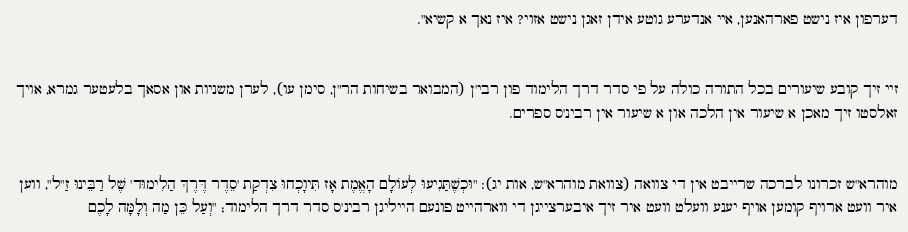דערפון איז נישט פארהאנען, איי אנדערע גוטע אידן זאגן נישט אזוי? איז נאך א קשיא".


זיי זיך קובע שיעורים בכל התורה כולה על פי סדר דרך הלימוד פון רבי'ן (המבואר בשיחות הר"ן, סימן עו), לערן משניות און אסאך בלעטער גמרא, אויך זאלסטו זיך מאכן א שיעור אין הלכה און א שיעור אין רבינ'ס ספרים.


מוהרא"ש זכרונו לברכה שרייבט אין די צוואה (צוואת מוהרא"ש, אות יג): "וּכְשֶׁתַּגִיעוּ לְעוֹלָם הָאֱמֶת אָז תִּיוָכְחוּ צִדְקַת 'סֵדֶר דֶּרֶךְ הַלִימוּד' שֶׁל רַבֵּינוּ זַ"ל", ווען איר וועט ארויף קומען אויף יענע וועלט וועט איר זיך איבערצייגן די ווארהייט פונעם הייליגן רבינ'ס סדר דרך הלימוד; "וְעַל כֵּן מַה וְלָמָּה לָכֶם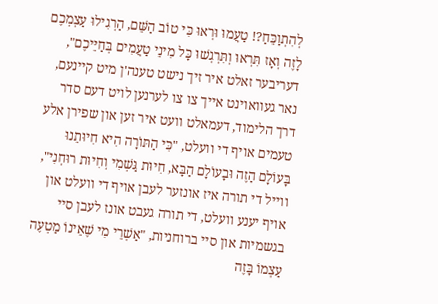לְהִתְוַכֵּחַ?! טַעֲמוּ וּרְאוּ כִּי טוֹב הַשֵּׁם, הַרְגִילוּ עַצְמְכֶם לָזֶה וְאָז תִּרְאוּ וְתִּרְגְשׁוּ כָּל מִינֵי טַעֲמִים בְּחַיֵּיכֶם", דעריבער זאלט איר זיך נישט טענה'ן מיט קיינעם, נאר געוואוינט אייך צו צו לערנען לויט דעם סדר דרך הלימוד, דעמאלט וועט איר זען און שפירן אלע טעמים אויף די וועלט, "כִּי הַתּוֹרָה הִיא חִיוּתֵנוּ בָּעוֹלָם הַזֶה וּבָעוֹלָם הַבָּא, חִיוּת גַּשְׁמִי וְחִיוּת רוּחְנִי", ווייל די תורה איז אונזער לעבן אויף די וועלט און אויף יענע וועלט, די תורה געבט אונז לעבן סיי בגשמיות און סיי ברוחניות, "אַשְׁרֵי מִי שֶׁאֵינוֹ מַטְעֶה עַצְמוֹ בָּזֶה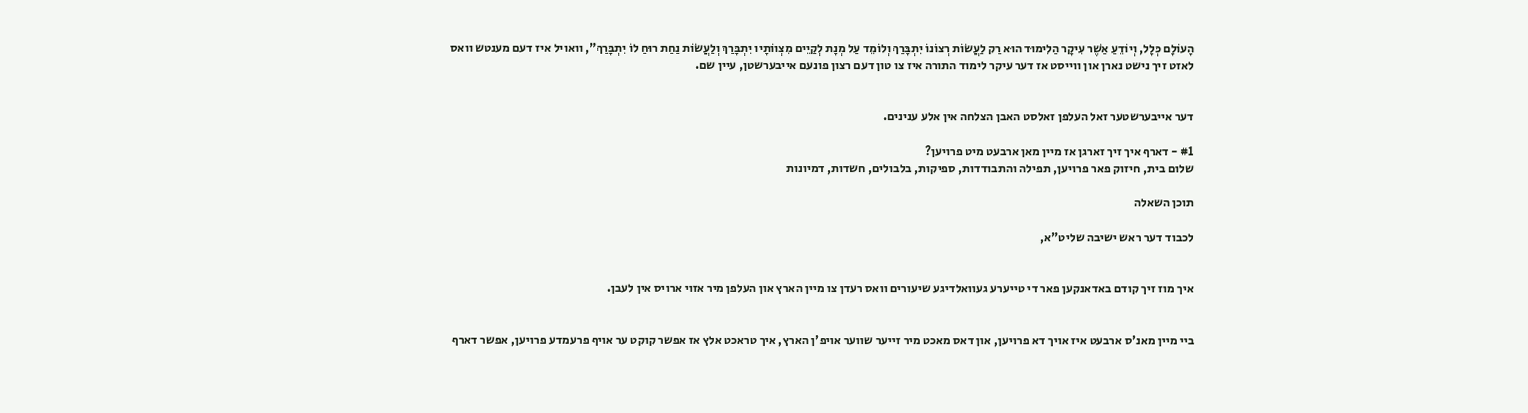הָעוֹלָם כְּלָל, וְיוֹדֵעַ אַשֶׁר עִיקָר הַלִימוּד הוּא רַק לַעֲשׂוֹת רְצוֹנוֹ יִתְבָּרַךְ וְלוֹמֵד עַל מְנָת לְקַיֵים מִצְווֹתָיו יִתְבָּרַךְ וְלַעֲשׂוֹת נַחַת רוּחַ לוֹ יִתְבָּרַךְ", וואויל איז דעם מענטש וואס לאזט זיך נישט נארן און ווייסט אז דער עיקר לימוד התורה איז צו טון דעם רצון פונעם אייבערשטן, עיין שם.


דער אייבערשטער זאל העלפן זאלסט האבן הצלחה אין אלע ענינים.

#1 - דארף איך זיך זארגן אז מיין מאן ארבעט מיט פרויען?
שלום בית, חיזוק פאר פרויען, תפילה והתבודדות, ספיקות, בלבולים, חשדות, דמיונות

תוכן השאלה

לכבוד דער ראש ישיבה שליט"א,


איך מוז זיך קודם באדאנקען פאר די טייערע געוואלדיגע שיעורים וואס רעדן צו מיין הארץ און העלפן מיר אזוי ארויס אין לעבן.


ביי מיין מאנ'ס ארבעט איז אויך דא פרויען, און דאס מאכט מיר זייער שווער אויפ'ן הארץ, איך טראכט אלץ אז אפשר קוקט ער אויף פרעמדע פרויען, אפשר דארף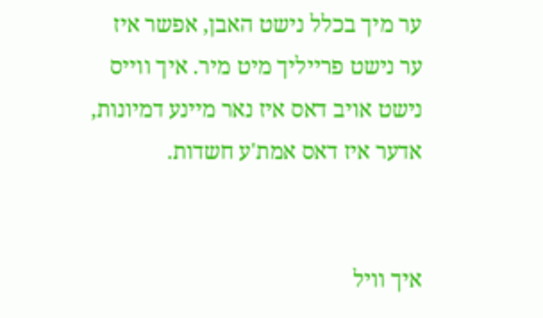ער מיך בכלל נישט האבן, אפשר איז ער נישט פרייליך מיט מיר. איך ווייס נישט אויב דאס איז נאר מיינע דמיונות, אדער איז דאס אמת'ע חשדות.


איך וויל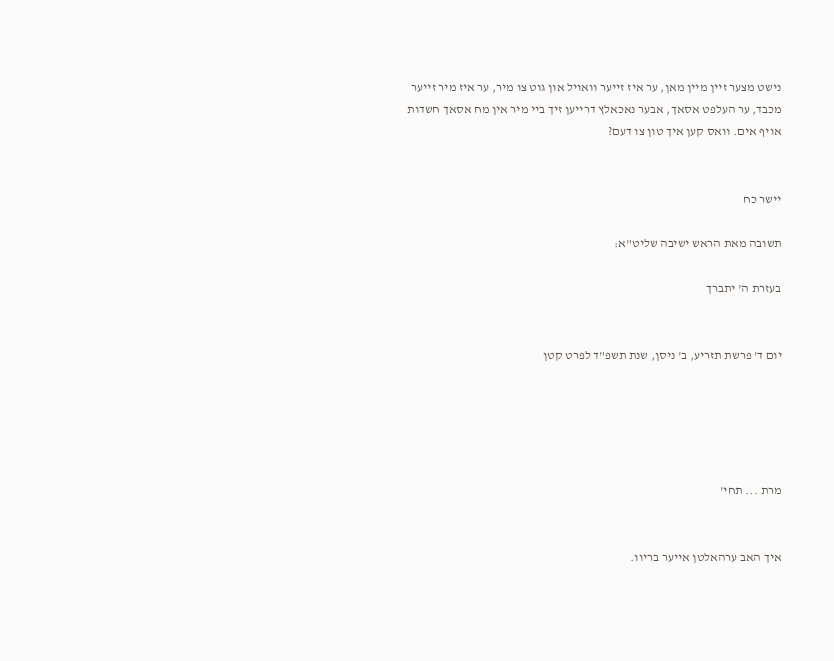נישט מצער זיין מיין מאן, ער איז זייער וואויל און גוט צו מיר, ער איז מיר זייער מכבד, ער העלפט אסאך, אבער נאכאלץ דרייען זיך ביי מיר אין מח אסאך חשדות אויף אים. וואס קען איך טון צו דעם?


יישר כח

תשובה מאת הראש ישיבה שליט"א:

בעזרת ה' יתברך


יום ד' פרשת תזריע, ב' ניסן, שנת תשפ"ד לפרט קטן





מרת ... תחי'


איך האב ערהאלטן אייער בריוו.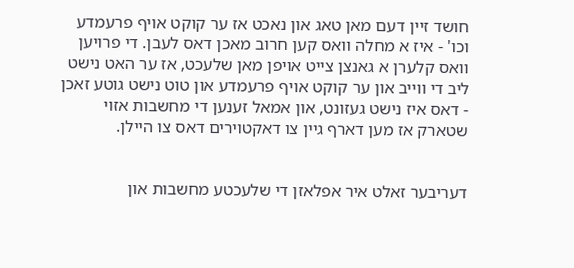חושד זיין דעם מאן טאג און נאכט אז ער קוקט אויף פרעמדע וכו' - איז א מחלה וואס קען חרוב מאכן דאס לעבן. די פרויען וואס קלערן א גאנצן צייט אויפן מאן שלעכט, אז ער האט נישט ליב די ווייב און ער קוקט אויף פרעמדע און טוט נישט גוטע זאכן - דאס איז נישט געזונט, און אמאל זענען די מחשבות אזוי שטארק אז מען דארף גיין צו דאקטוירים דאס צו היילן.


דעריבער זאלט איר אפלאזן די שלעכטע מחשבות און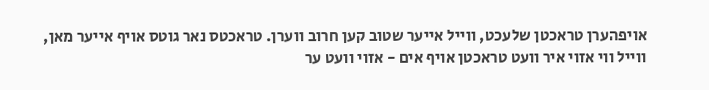אויפהערן טראכטן שלעכט, ווייל אייער שטוב קען חרוב ווערן. טראכטס נאר גוטס אויף אייער מאן, ווייל ווי אזוי איר וועט טראכטן אויף אים - אזוי וועט ער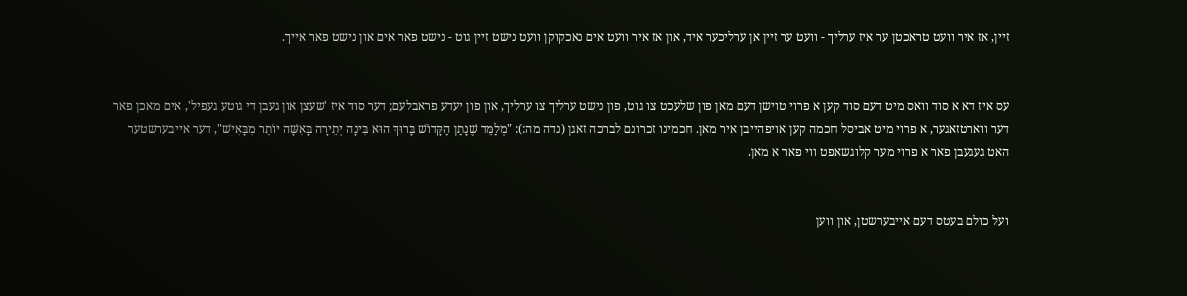זיין, אז איר וועט טראכטן ער איז ערליך - וועט ער זיין אן ערליכער איד, און אז איר וועט אים נאכקוקן וועט נישט זיין גוט - נישט פאר אים און נישט פאר אייך.


עס איז דא א סוד וואס מיט דעם סוד קען א פרוי טוישן דעם מאן פון שלעכט צו גוט, פון נישט ערליך צו ערליך, און פון יעדע פראבלעם; דער סוד איז 'שעצן און געבן די גוטע געפיל', אים מאכן פאר דער ווארטזאגער, א פרוי מיט אביסל חכמה קען אויפהייבן איר מאן. חכמינו זכרונם לברכה זאגן (נדה מה:): "מְלַמֵּד שֶׁנָתַן הַקָּדוֹשׁ בָּרוּךְ הוּא בִּינָה יְתֵירָה בָּאִשָּׁה יוֹתֵר מִבָּאִישׁ", דער אייבערשטער האט געגעבן פאר א פרוי מער קלוגשאפט ווי פאר א מאן.


ועל כולם בעטס דעם אייבערשטן, און ווען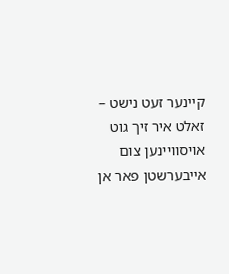קיינער זעט נישט – זאלט איר זיך גוט אויסוויינען צום אייבערשטן פאר אן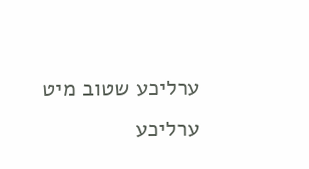ערליכע שטוב מיט ערליכע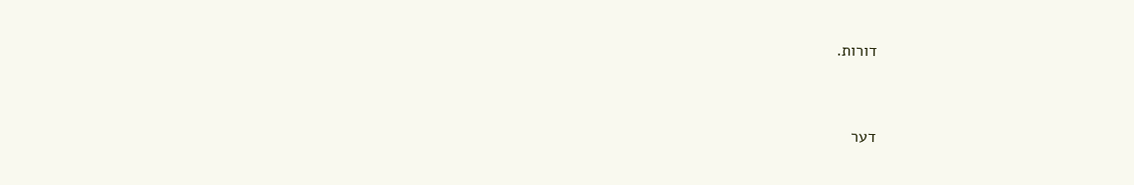דורות.


דער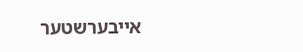אייבערשטער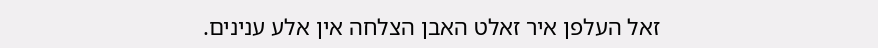זאל העלפן איר זאלט האבן הצלחה אין אלע ענינים.